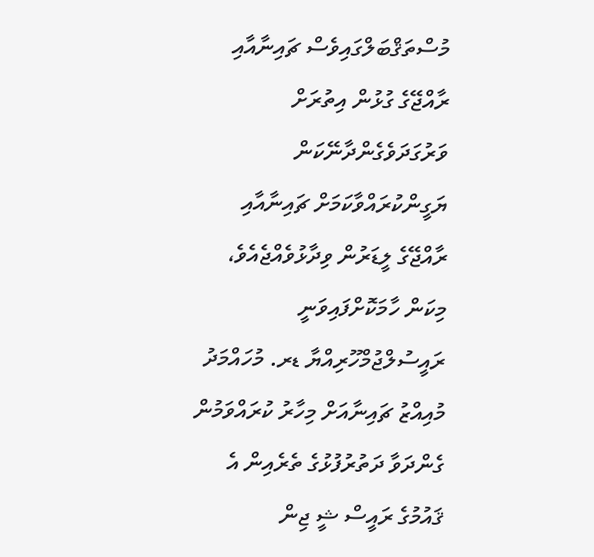މުސްތަޤްބަލްގައިވެސް ޗައިނާއާއި ރާއްޖޭގެ ގުޅުން އިތުރަށް ވަރުގަދަވެގެންދާނޭކަން ޔަގީންކުރައްވާކަމަށް ޗައިނާއާއި ރާއްޖޭގެ ލީޑަރުން ވިދާޅުވެއްޖެއެވެ،
މިކަން ހާމަކޮށްފައިވަނީ ރައީސުލްޖުމްހޫރިއްޔާ ޑރ. މުހައްމަދު މުއިއްޒު ޗައިނާއަށް މިހާރު ކުރައްވަމުން ގެންދަވާ ދަތުރުފުޅުގެ ތެރެއިން އެ ޤައުމުގެ ރައީސް ޝީ ޖިން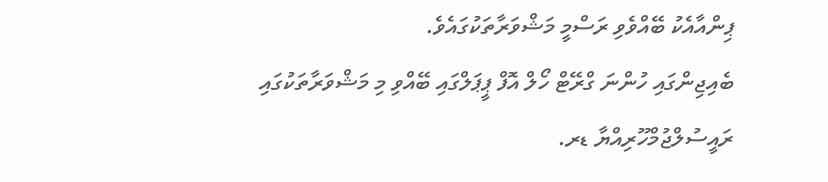ޕިންއާއެކު ބޭއްވެވި ރަސްމީ މަޝްވަރާތަކުގައެވެ.
ބެއިޖިންގައި ހުންނަ ގްރޭޓް ހޯލް އޮފް ޕީޕަލްގައި ބޭއްވި މި މަޝްވަރާތަކުގައި ރައީސުލްޖުމްހޫރިއްޔާ ޑރ.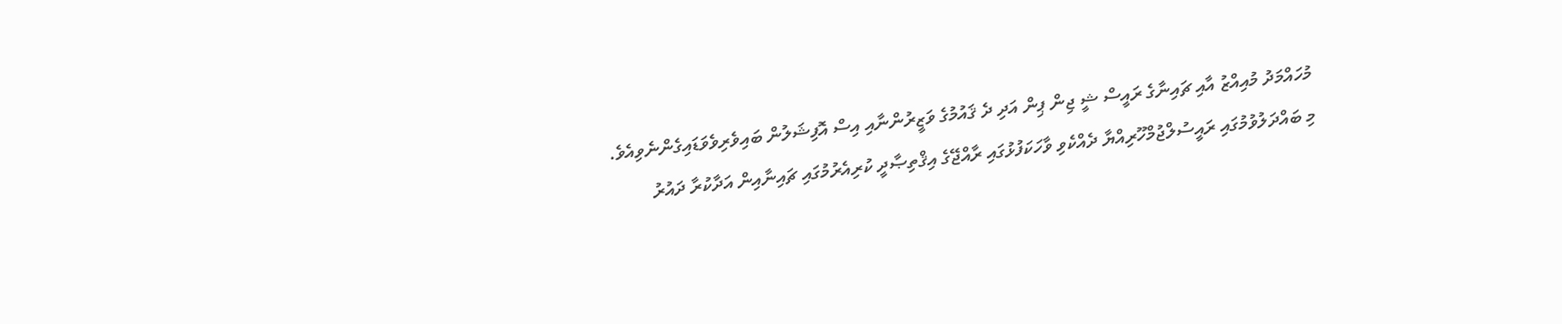މުހައްމަދު މުއިއްޒު އާއި ޗައިނާގެ ރައީސް ޝީ ޖިން ޕިން އަދި ދެ ޤައުމުގެ ވަޒީރުންނާއި އިސް އޮފިޝަލުން ބައިވެރިވެވަޑައިގެންނެވިއެވެ.
މި ބައްދަލުވުމުގައި ރައީސުލްޖުމްހޫރިއްޔާ ދެއްކެވި ވާހަކަފުޅުގައި ރާއްޖޭގެ އިޤްތިޞާދީ ކުރިއެރުމުގައި ޗައިނާއިން އަދާކުރާ ދައުރު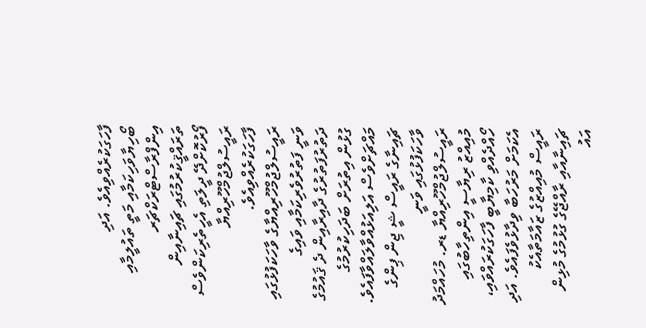ފާހަގަކުރެއްވިއެވެ. އަދި ބޯހިޔާވަހިކަމާއި މަތީ ތައުލީމާއި އިންފްރާސްޓްރަކްޗަރ ތަރައްޤީކުރުމުގައި ޗައިނާއިން ފޯރުކޮށްދޭ ދީލަތި އެހީތެރިކަންވެސް ރައީސުލްޖުމްހޫރިއްޔާ ފާހަގަކުރެއްވިއެވެ.
ރައީސުލްޖުމްހޫރިއްޔާގެ ވާހަކަފުޅުގައި ވަނީ ފަތުރުވެރިކަމާއި ވައިގެ ދަތުރުފަތުރުގެ ދާއިރާއިން ދެ ޤައުމުގެ ގުޅުން އިތުރަށް ބަދަހިކުރުމުގެ މައްޗަށްވެސް އަލިއަޅުއްވާލައްވާފައެވެ.
ޗައިނާގެ ރައީސް ޝީ ޖިން ޕިންގެ ވާހަކަފުޅުގައި ވަނީ ރައީސުލްޖުމްހޫރިއްޔާ ޑރ. މުހައްމަދު މުއިއްޒު ރިޔާސީ އިންތިހާބުގައި ހޯއްދެއްވި ކާމިޔާބީ ފާހަގަކުރައްވައި، އެކަމަށް މަރުހަބާ ވިދާޅުވެފައެވެ. އަދި ރައީސް މުއިއްޒުގެ ޒައާމަތާއެކު ޗައިނާއާއި ރާއްޖޭގެ ގުޅުމުގެ މުޅިން އައު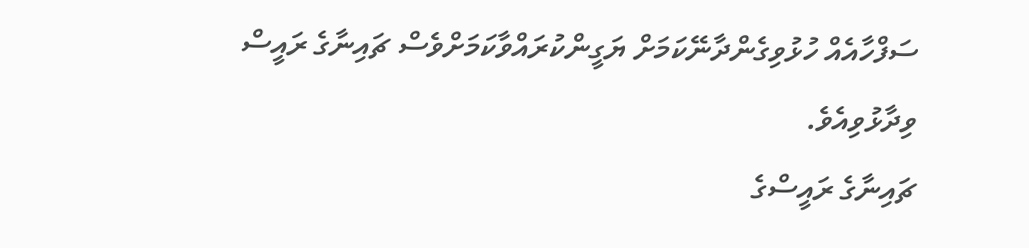ސަފްހާއެއް ހުޅުވިގެންދާނޭކަމަށް ޔަގީންކުރައްވާކަމަށްވެސް ޗައިނާގެ ރައީސް ވިދާޅުވިއެވެ.
ޗައިނާގެ ރައީސްގެ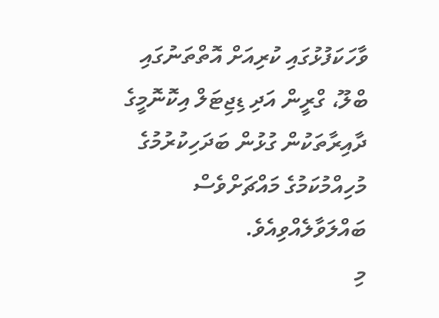ވާހަކަފުޅުގައި ކުރިއަށް އޮތްތަނުގައި ބްލޫ، ގްރީން އަދި ޑިޖިޓަލް އިކޮނޮމީގެ ދާއިރާތަކުން ގުޅުން ބަދަހިކުރުމުގެ މުހިއްމުކަމުގެ މައްޗަށްވެސް ބައްލަވާލެއްވިއެވެ.
މި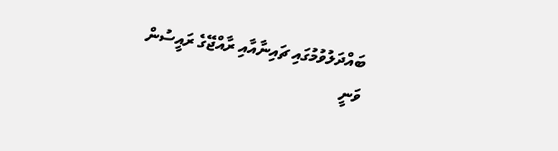ބައްދަލުވުމުގައި ޗައިނާއާއި ރާއްޖޭގެ ރައީސުން ވަނީ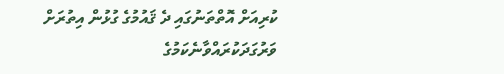ކުރިއަށް އޮތްތަނުގައި ދެ ޤައުމުގެ ގުޅުން އިތުރަށް ވަރުގަދަކުރައްވާނެކަމުގެ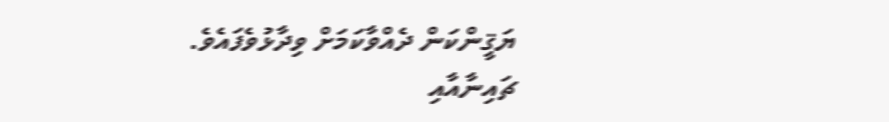ޔަޤީންކަން ދެއްވާކަމަށް ވިދާޅުވެފައެވެ.
ޗައިނާއާއި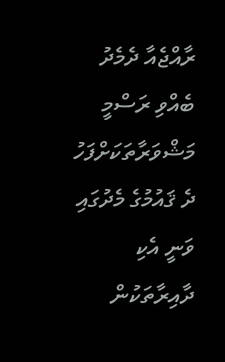ރާއްޖެއާ ދެމެދު ބެއްވި ރަސްމީ މަޝްވަރާތަކަށްފަހު ދެ ޤައުމުގެ މެދުގައި ވަނީ އެކި ދާއިރާތަކުން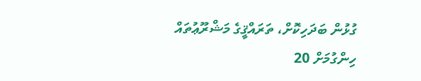ގުޅުން ބަދަހިކޮށް، ތަރައްޤީގެ މަޝްރޫޢުތައް ހިންގުމަށް 20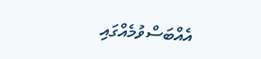އެއްބަސްވުމެއްގައި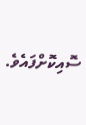ސޮއިކޮށްފައެވެ.